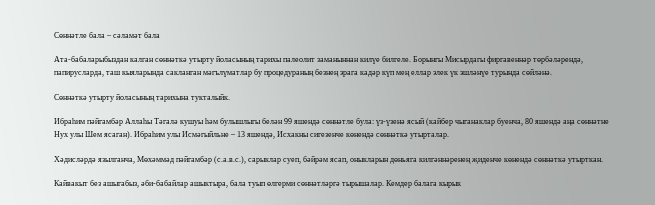Сөннәтле бала – сәламәт бала

Ата-бабаларыбыздан калган сөннәткә утырту йоласының тарихы палеолит заманыннан килүе билгеле. Борынгы Мисырдагы фиргавеннәр төрбәләрендә, папирусларда, таш кыяларында сакланган мәгълүматлар бу процедураның безнең эрага кадәр күп мең еллар элек үк эшләнүе турында сөйләнә.

Сөннәткә утырту йоласының тарихына тукталыйк.

Ибраһим пәйгамбәр Аллаһы Тәгалә кушуы һәм булышлыгы белән 99 яшендә сөннәтле була: үз-үзенә ясый (кайбер чыганаклар буенча, 80 яшендә аңа сөннәтне Нух улы Шем ясаган). Ибраһим улы Исмәгыйльне – 13 яшендә, Исхакны сигезенче көнендә сөннәткә утырталар.

Хәдисләрдә язылганча, Мөхәммәд пәйгамбәр (с.а.в.с.), сарыклар суеп, бәйрәм ясап, оныкларын дөньяга килгәннәренең җиденче көнендә сөннәткә утырткан.

Кайвакыт без ашыгабыз, әби-бабайлар ашыктыра, бала туып өлгерми сөннәтләргә тырышалар. Кемдер балага кырык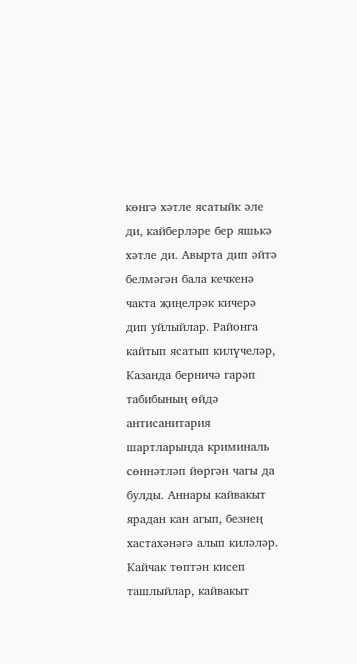көнгә хәтле ясатыйк әле ди, кайберләре бер яшькә хәтле ди. Авырта дип әйтә белмәгән бала кечкенә чакта җиңелрәк кичерә дип уйлыйлар. Районга кайтып ясатып килүчеләр, Казанда берничә гарәп табибының өйдә антисанитария шартларында криминаль cөннәтләп йөргән чагы да булды. Аннары кайвакыт ярадан кан агып, безнең хастахәнәгә алып киләләр. Кайчак төптән кисеп ташлыйлар, кайвакыт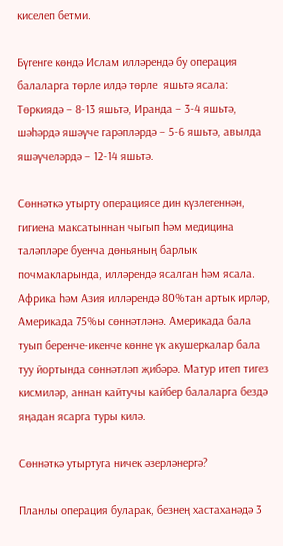киселеп бетми.

Бүгенге көндә Ислам илләрендә бу операция балаларга төрле илдә төрле  яшьтә ясала: Төркиядә – 8-13 яшьтә, Иранда – 3-4 яшьтә, шәһәрдә яшәүче гарәпләрдә – 5-6 яшьтә, авылда яшәүчеләрдә – 12-14 яшьтә.

Сөннәткә утырту операциясе дин күзлегеннән, гигиена максатыннан чыгып һәм медицина таләпләре буенча дөньяның барлык почмакларында, илләрендә ясалган һәм ясала. Африка һәм Азия илләрендә 80%тан артык ирләр, Америкада 75%ы сөннәтләнә. Америкада бала туып беренче-икенче көнне үк акушеркалар бала туу йортында сөннәтләп җибәрә. Матур итеп тигез кисмиләр, аннан кайтучы кайбер балаларга бездә яңадан ясарга туры килә.

Сөннәткә утыртуга ничек әзерләнергә?

Планлы операция буларак, безнең хастаханәдә 3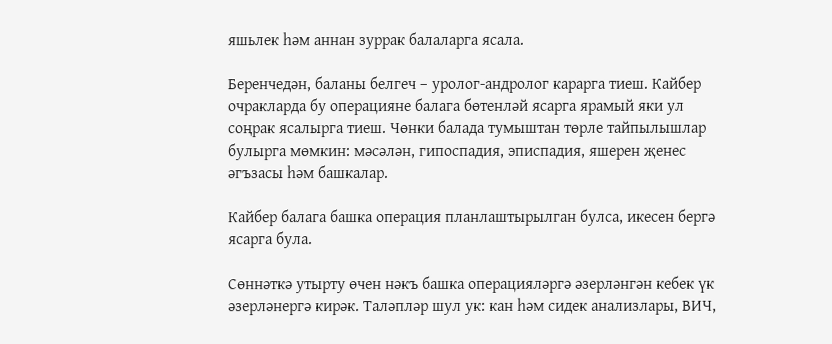яшьлек һәм аннан зуррак балаларга ясала.

Беренчедән, баланы белгеч – уролог-андролог карарга тиеш. Кайбер очракларда бу операцияне балага бөтенләй ясарга ярамый яки ул соңрак ясалырга тиеш. Чөнки балада тумыштан төрле тайпылышлар булырга мөмкин: мәсәлән, гипоспадия, эписпадия, яшерен җенес әгъзасы һәм башкалар.

Кайбер балага башка операция планлаштырылган булса, икесен бергә ясарга була.

Сөннәткә утырту өчен нәкъ башка операцияләргә әзерләнгән кебек үк әзерләнергә кирәк. Таләпләр шул ук: кан һәм сидек анализлары, ВИЧ,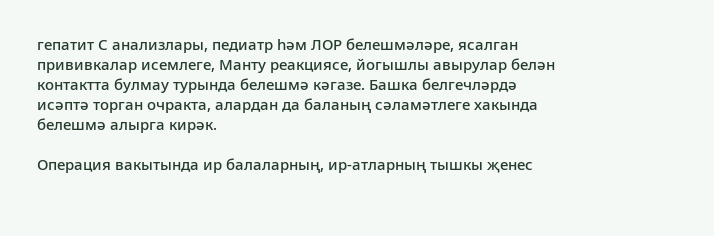гепатит С анализлары, педиатр һәм ЛОР белешмәләре, ясалган прививкалар исемлеге, Манту реакциясе, йогышлы авырулар белән контактта булмау турында белешмә кәгазе. Башка белгечләрдә исәптә торган очракта, алардан да баланың сәламәтлеге хакында белешмә алырга кирәк.

Операция вакытында ир балаларның, ир-атларның тышкы җенес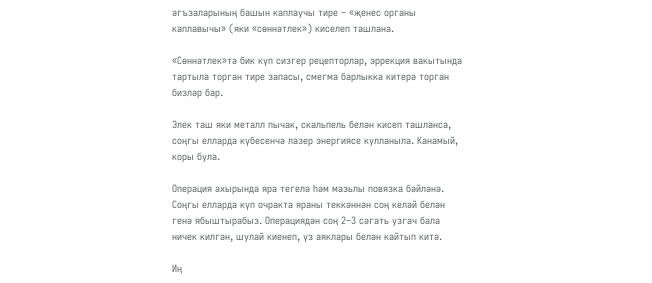әгъзаларының башын каплаучы тире – «җенес органы каплавычы» (яки «сөннәтлек») киселеп ташлана.

«Сөннәтлек»тә бик күп сизгер рецепторлар, эррекция вакытында тартыла торган тире запасы, смегма барлыкка китерә торган бизләр бар.

Элек таш яки металл пычак, скальпель белән кисеп ташланса, соңгы елларда күбесенчә лазер энергиясе кулланыла. Канамый, коры була.

Операция ахырында яра тегелә һәм мазьлы повязка бәйләнә. Соңгы елларда күп очракта яраны теккәннән соң келәй белән генә ябыштырабыз. Операциядән соң 2–3 сәгать узгач бала ничек килгән, шулай киенеп, үз аяклары белән кайтып китә.

Иң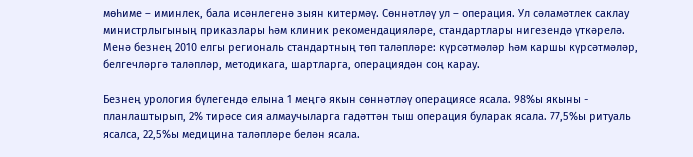мөһиме – иминлек, бала исәнлегенә зыян китермәү. Сөннәтләү ул – операция. Ул сәламәтлек саклау министрлыгының приказлары һәм клиник рекомендацияләре, стандартлары нигезендә үткәрелә. Менә безнең 2010 елгы региональ стандартның төп таләпләре: күрсәтмәләр һәм каршы күрсәтмәләр, белгечләргә таләпләр, методикага, шартларга, операциядән соң карау.

Безнең урология бүлегендә елына 1 меңгә якын сөннәтләү операциясе ясала. 98%ы якыны - планлаштырып, 2% тирәсе сия алмаучыларга гадәттән тыш операция буларак ясала. 77,5%ы ритуаль ясалса, 22,5%ы медицина таләпләре белән ясала.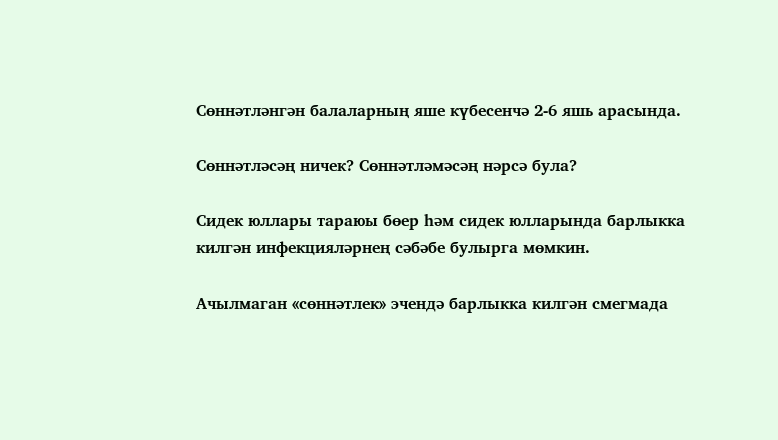Сөннәтләнгән балаларның яше күбесенчә 2-6 яшь арасында.

Сөннәтләсәң ничек? Сөннәтләмәсәң нәрсә була?

Сидек юллары тараюы бөер һәм сидек юлларында барлыкка килгән инфекцияләрнең сәбәбе булырга мөмкин.

Ачылмаган «сөннәтлек» эчендә барлыкка килгән смегмада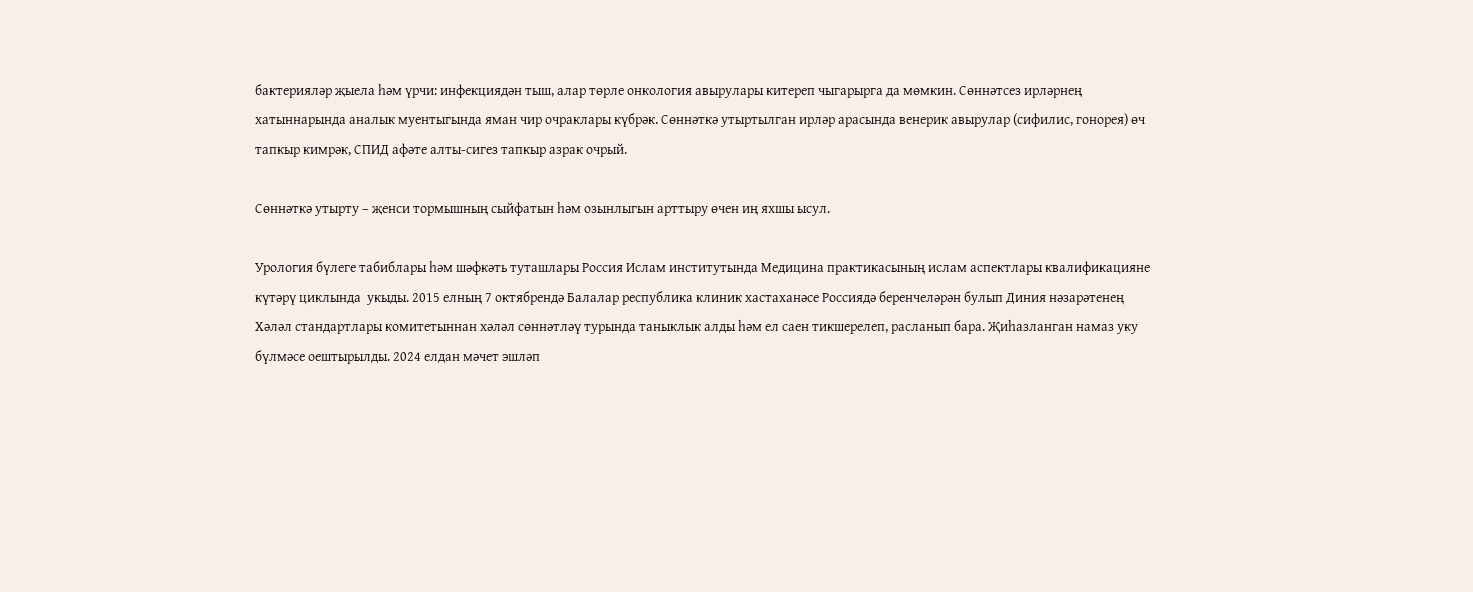бактерияләр җыела һәм үрчи: инфекциядән тыш, алар төрле онкология авырулары китереп чыгарырга да мөмкин. Сөннәтсез ирләрнең хатыннарында аналык муентыгында яман чир очраклары күбрәк. Сөннәткә утыртылган ирләр арасында венерик авырулар (сифилис, гонорея) өч тапкыр кимрәк, СПИД афәте алты-сигез тапкыр азрак очрый.

Сөннәткә утырту – җенси тормышның сыйфатын һәм озынлыгын арттыру өчен иң яхшы ысул.

Урология бүлеге табиблары һәм шәфкәть туташлары Россия Ислам институтында Медицина практикасының ислам аспектлары квалификацияне күтәрү циклында  укыды. 2015 елның 7 октябрендә Балалар республика клиник хастаханәсе Россиядә беренчеләрән булып Диния нәзарәтенең Хәләл стандартлары комитетыннан хәләл сөннәтләү турында таныклык алды һәм ел саен тикшерелеп, расланып бара. Җиһазланган намаз уку бүлмәсе оештырылды. 2024 елдан мәчет эшләп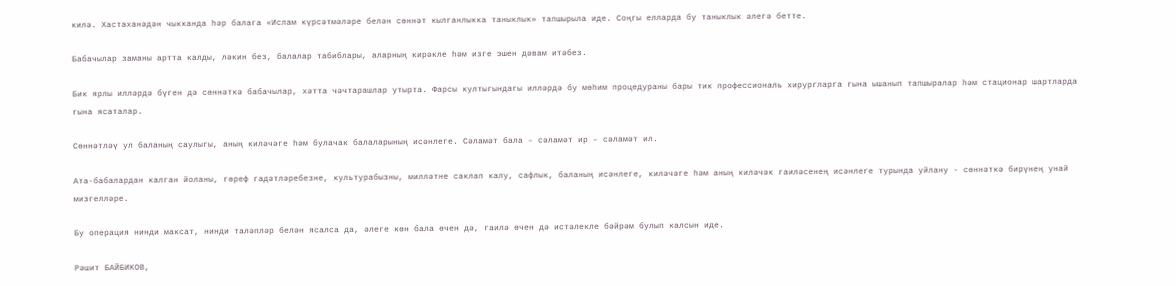килә. Хастаханәдән чыкканда һәр балага «Ислам күрсәтмәләре белән сөннәт кылганлыкка таныклык» тапшырыла иде. Соңгы елларда бу таныклык әлегә бетте.

Бабачылар заманы артта калды, ләкин без, балалар табиблары, аларның кирәкле һәм изге эшен дәвам итәбез.

Бик ярлы илләрдә бүген дә сөннәткә бабачылар, хәтта чәчтарашлар утырта. Фарсы култыгындагы илләрдә бу мөһим процедураны бары тик профессиональ хирургларга гына ышанып тапшыралар һәм стационар шартларда гына ясаталар.

Сөннәтләү ул баланың саулыгы, аның киләчәге һәм булачак балаларының исәнлеге. Сәламәт бала – сәламәт ир – сәламәт ил.

Ата-бабалардан калган йоланы, гөреф гадәтләребезне, культурабызны, милләтне саклап калу, сафлык, баланың исәнлеге, киләчәге һәм аның киләчәк гаиләсенең исәнлеге турында уйлану - сөннәткә бирүнең унай мизгелләре.

Бу операция нинди максат, нинди таләпләр белән ясалса да, әлеге көн бала өчен дә, гаилә өчен дә истәлекле бәйрәм булып калсын иде.

Рәшит БАЙБИКОВ,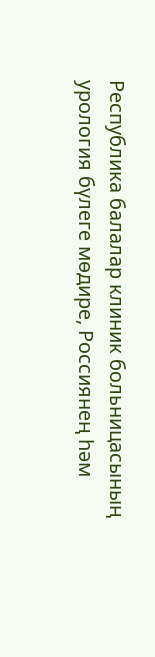Республика балалар клиник больницасының урология бүлеге мөдире, Россиянең һәм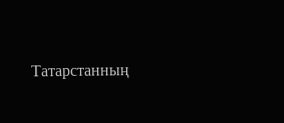Татарстанның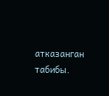атказанган табибы.